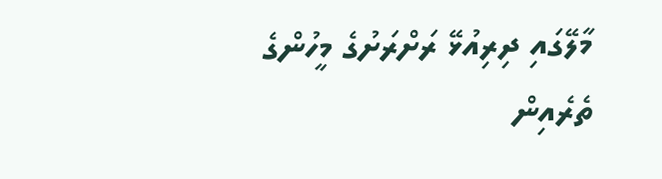މާލޭގައި ދިރިއުޅޭ ރަށްރަށުގެ މީހުންގެ ތެރެއިން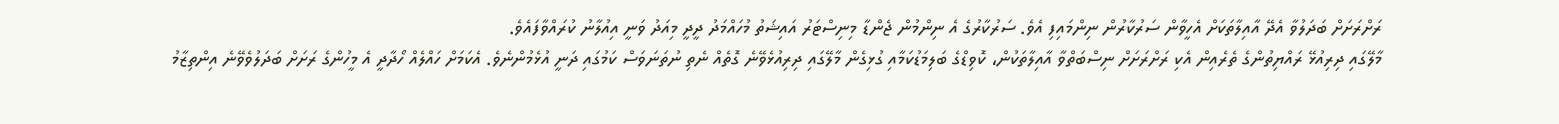ރަށްރަށަށް ބަދަލުވާ އެދޭ އާއިލާތަކަށް އެހީވާން ސަރުކާރުން ނިންމައިފި އެވެ. ސަރުކާރުގެ އެ ނިންމުން ޖެންޑާ މިނިސްޓަރު އައިޝަތު މުހައްމަދު ދީދީ މިއަދު ވަނީ އިއުލާނު ކުރައްވާފައެވެ.
މާލޭގައި ދިރިއުޅޭ ރައްޔިތުންގެ ތެރެއިން އެކި ރަށްރަށަށް ނިސްބަތްވާ އާއިލާތަކުން، ކޮވިޑްގެ ބަލިމަޑުކަމާއި ގުޅިގެން މާލޭގައި ދިރިއުޅެވޭނެ ގޮތެއް ނެތި ނުތަނަވަސް ކަމުގައި ދަނީ އުޅެމުންނެވެ. އެކަމަށް ހައްލެއް ހޯދާދީ އެ މީހުންގެ ރަށަށް ބަދަލުވެވޭނެ އިންތިޒާމު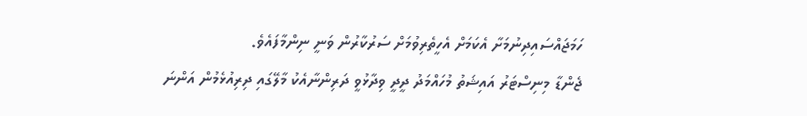ހަމަޖައްސައިދިނުމަށާ އެކަމަށް އެހީތެރިވުމަށް ސަރުކާރުން ވަނީ ނިންމާފައެވެ.
ޖެންޑާ މިނިސްޓަރު އައިޝަތު މުހައްމަދު ދީދީ ވިދާޅުވީ ދަރިންނާއެކު މާލޭގައި ދިރިއުޅެމުން އަންނަ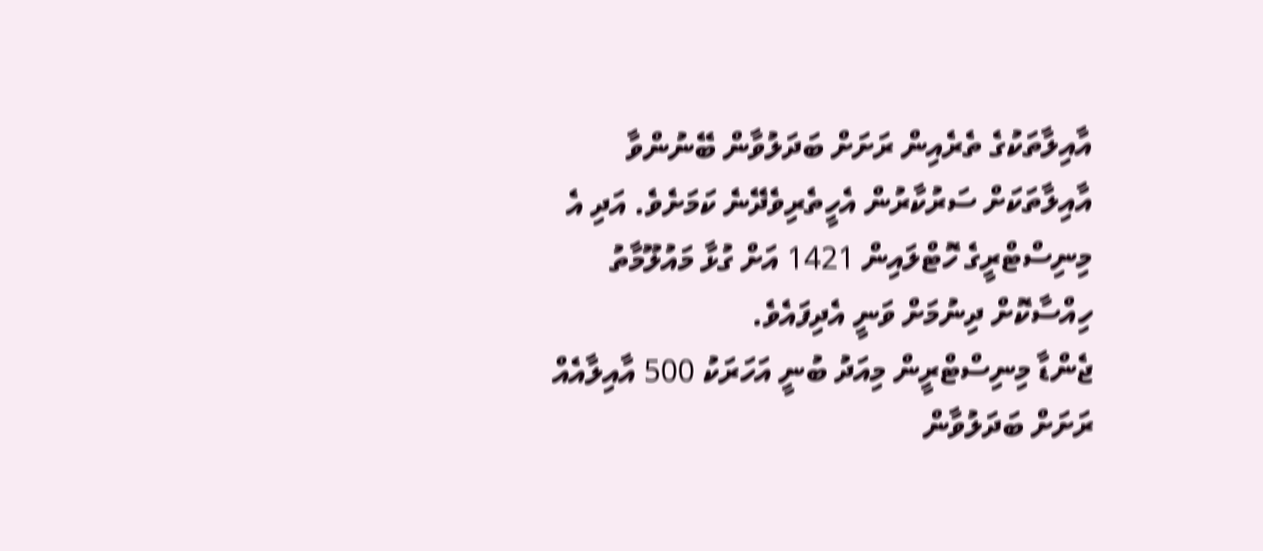އާއިލާތަކުގެ ތެރެއިން ރަށަށް ބަދަލުވާން ބޭނުންވާ އާއިލާތަކަށް ސަރުކާރުން އެހީތެރިވެދޭނެ ކަމަށެވެ. އަދި އެ މިނިސްޓްރީގެ ހޮޓްލައިން 1421 އަށް ގުޅާ މައުލޫމާތު ހިއްސާކޮށް ދިނުމަށް ވަނީ އެދިފައެވެ.
ޖެންޑާ މިނިސްޓްރީން މިއަދު ބުނީ އަހަރަކު 500 އާއިލާއެއް ރަށަށް ބަދަލުވާން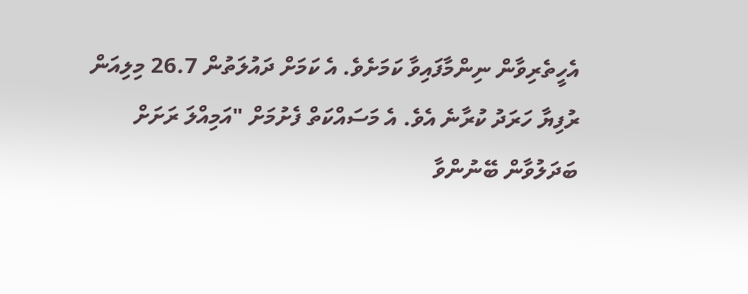އެހީތެރިވާން ނިންމާފައިވާ ކަމަށެވެ. އެ ކަމަށް ދައުލަތުން 26.7 މިލިއަން ރުފިޔާ ހަރަދު ކުރާނެ އެވެ. އެ މަސައްކަތް ފެށުމަށް "އަމިއްލަ ރަށަށް ބަދަލުވާން ބޭނުންވާ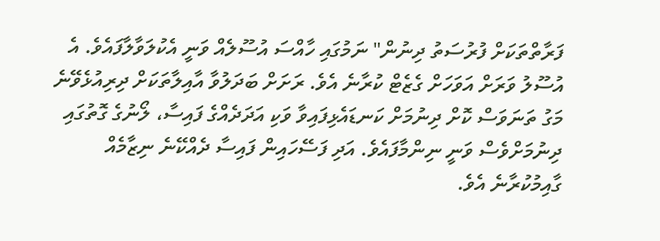ފަރާތްތަކަށް ފުރުސަތު ދިނުން" ނަމުގައި ހާއްސަ އުސޫލެއް ވަނީ އެކުލަވާލާފައެވެ. އެ އުސޫލު ވަރަށް އަވަހަށް ގެޒެޓް ކުރާނެ އެވެ. ރަށަށް ބަދަލުވާ އާއިލާތަކަށް ދިރިއުޅެވޭނެ މަގު ތަނަވަސް ކޮށް ދިނުމަށް ކަނޑައެޅިފައިވާ ވަކި އަދަދެއްގެ ފައިސާ، ލޯނުގެ ގޮތުގައި ދިނުމަށްވެސް ވަނީ ނިންމާފައެވެ. އަދި ފަސޭހައިން ފައިސާ ދެއްކޭނެ ނިޒާމެއް ގާއިމުކުރާނެ އެވެ.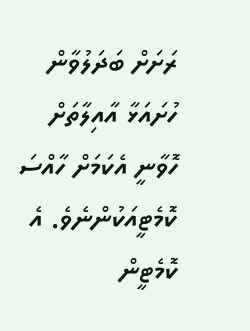ރަށަށް ބަދަލުވާން ހުށައަޅާ އާއިލާތަށް ހޮވާނީ އެކަމަށް ހާއްސަ ކޮމެޓީއަކުންނެވެ. އެ ކޮމެޓީން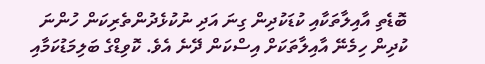ބޮޑެތި އާއިލާތަކާއި ކުޑަކުދިން ގިނަ އަދި ނުކުޅެދުންތެރިކަން ހުންނަ ކުދިން ހިމެނޭ އާއިލާތަކަށް އިސްކަން ދޭނެ އެވެ. ކޮވިޑްގެ ބަލިމަޑުކަމާއި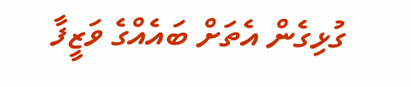ގުޅިގެން އެތަށް ބައެއްގެ ވަޒީފާ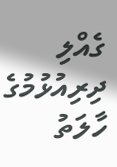ގެއްލި ދިރިއުޅުމުގެ ހާލަތު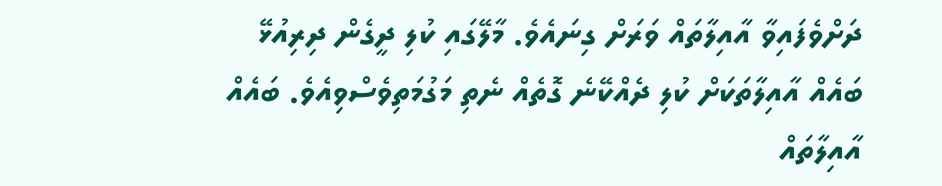ދަށްވެފައިވާ އާއިލާތައް ވަރަށް ގިނައެވެ. މާލޭގައި ކުލި ދީގެން ދިރިއުޅޭ ބައެއް އާއިލާތަކަށް ކުލި ދެއްކޭނެ ގޮތެއް ނެތި މަގުމަތިވެސްވިއެވެ. ބައެއް އާއިލާތައް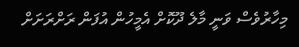މިހާރުވެސް ވަނީ މާލެ ދޫކޮށް އެމީހުން އުފަން ރަށްރަށަށް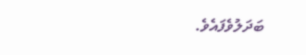ބަދަލުވެފައެވެ.